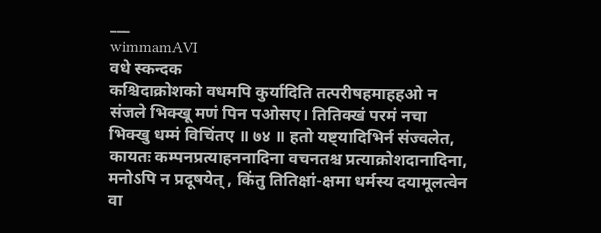___
wimmamAVI
वधे स्कन्दक
कश्चिदाक्रोशको वधमपि कुर्यादिति तत्परीषहमाहहओ न संजले भिक्खू मणं पिन पओसए। तितिक्खं परमं नचा भिक्खु धम्मं विचिंतए ॥ ७४ ॥ हतो यष्ट्यादिभिर्न संज्वलेत, कायतः कम्पनप्रत्याहननादिना वचनतश्च प्रत्याक्रोशदानादिना, मनोऽपि न प्रदूषयेत् , किंतु तितिक्षां-क्षमा धर्मस्य दयामूलत्वेन वा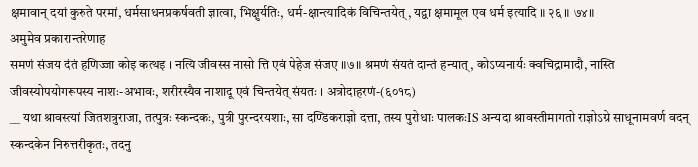क्षमावान् दयां कुरुते परमां, धर्मसाधनप्रकर्षवती ज्ञात्वा, भिक्षुर्यतिः, धर्म-क्षान्त्यादिकं विचिन्तयेत् , यद्वा क्षमामूल एव धर्म इत्यादि ॥ २६ ॥ ७४॥
अमुमेव प्रकारान्तरेणाह
समणं संजय दंतं हणिज्जा कोइ कत्थइ । नत्यि जीवस्स नासो त्ति एवं पेहेज संजए ॥७॥ श्रमणं संयतं दान्तं हन्यात्, कोऽप्यनार्यः क्वचिद्रामादौ, नास्ति जीवस्योपयोगरूपस्य नाशः-अभावः, शरीरस्यैव नाशादू एवं चिन्तयेत् संयतः । अत्रोदाहरणं-(६०१८)
__ यथा श्रावस्त्यां जितशत्रुराजा, तत्पुत्रः स्कन्दकः, पुत्री पुरन्दरयशाः, सा दण्डिकराज्ञो दत्ता, तस्य पुरोधाः पालकःIS अन्यदा श्रावस्तीमागतो राज्ञोऽग्रे साधूनामवर्ण वदन् स्कन्दकेन निरुत्तरीकृतः, तदनु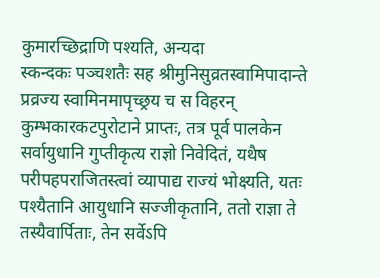कुमारच्छिद्राणि पश्यति, अन्यदा
स्कन्दकः पञ्चशतैः सह श्रीमुनिसुव्रतस्वामिपादान्ते प्रव्रज्य स्वामिनमापृच्छ्रय च स विहरन् कुम्भकारकटपुरोटाने प्राप्तः, तत्र पूर्व पालकेन सर्वायुधानि गुप्तीकृत्य राज्ञो निवेदितं, यथैष परीपहपराजितस्त्वां व्यापाद्य राज्यं भोक्ष्यति, यतः पश्यैतानि आयुधानि सज्जीकृतानि, ततो राज्ञा ते तस्यैवार्पिताः, तेन सर्वेऽपि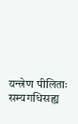यन्त्रेण पीलिताः सम्यगधिसह्य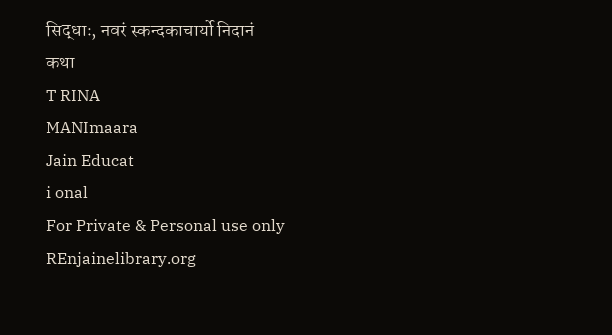सिद्धाः, नवरं स्कन्दकाचार्यो निदानं
कथा
T RINA
MANImaara
Jain Educat
i onal
For Private & Personal use only
REnjainelibrary.org